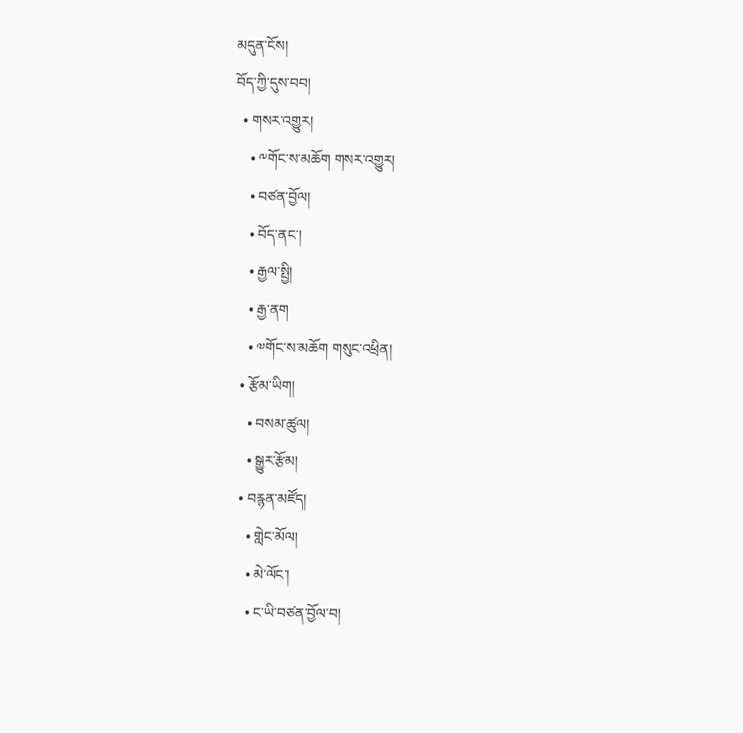མདུན་ངོས།
བོད་ཀྱི་དུས་བབ།
  • གསར་འགྱུར།
    • ༸གོང་ས་མཆོག གསར་འགྱུར།
    • བཙན་བྱོལ།
    • བོད་ནང་།
    • རྒྱལ་སྤྱི།
    • རྒྱ་ནག
    • ༧གོང་ས་མཆོག གསུང་འཕྲིན།
  • རྩོམ་ཡིག།
    • བསམ་ཚུལ།
    • སྒྱུར་རྩོམ།
  • བརྙན་མཛོད།
    • གླེང་མོལ།
    • མེ་ལོང་།
    • ང་ཡི་བཙན་བྱོལ་བ།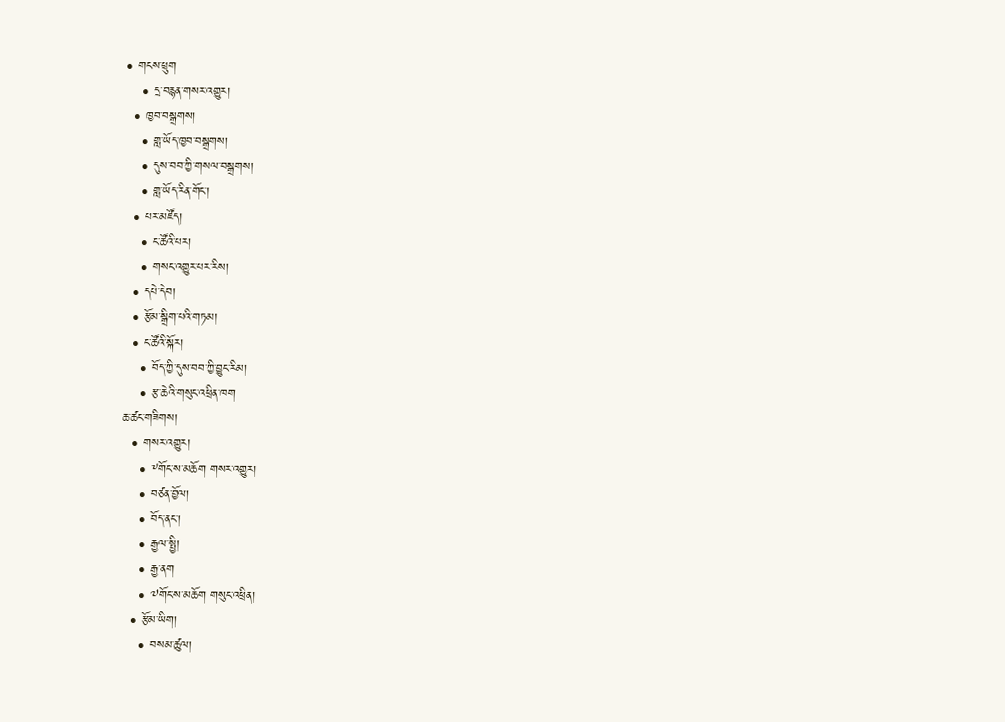• གངས་ཕྲུག
    • དྲ་བརྙན་གསར་འགྱུར།
  • ཁྱབ་བསྒྲགས།
    • གླ་ཡོད་ཁྱབ་བསྒྲགས།
    • དུས་བབ་ཀྱི་གསལ་བསྒྲགས།
    • གླ་ཡོད་རིན་གོང་།
  • པར་མཛོད།
    • ང་ཚོའི་པར།
    • གསང་འགྱུར་པར་རིས།
  • དཔེ་དེབ།
  • རྩོམ་སྒྲིག་པའི་གཏམ།
  • ང་ཚོའི་སྐོར།
    • བོད་ཀྱི་དུས་བབ་ཀྱི་བྱུང་རིམ།
    • རྩ་ཆེའི་གསུང་འཕྲིན་ཁག
ཆ་ཚང་གཟིགས།
  • གསར་འགྱུར།
    • ༸གོང་ས་མཆོག གསར་འགྱུར།
    • བཙན་བྱོལ།
    • བོད་ནང་།
    • རྒྱལ་སྤྱི།
    • རྒྱ་ནག
    • ༧གོང་ས་མཆོག གསུང་འཕྲིན།
  • རྩོམ་ཡིག།
    • བསམ་ཚུལ།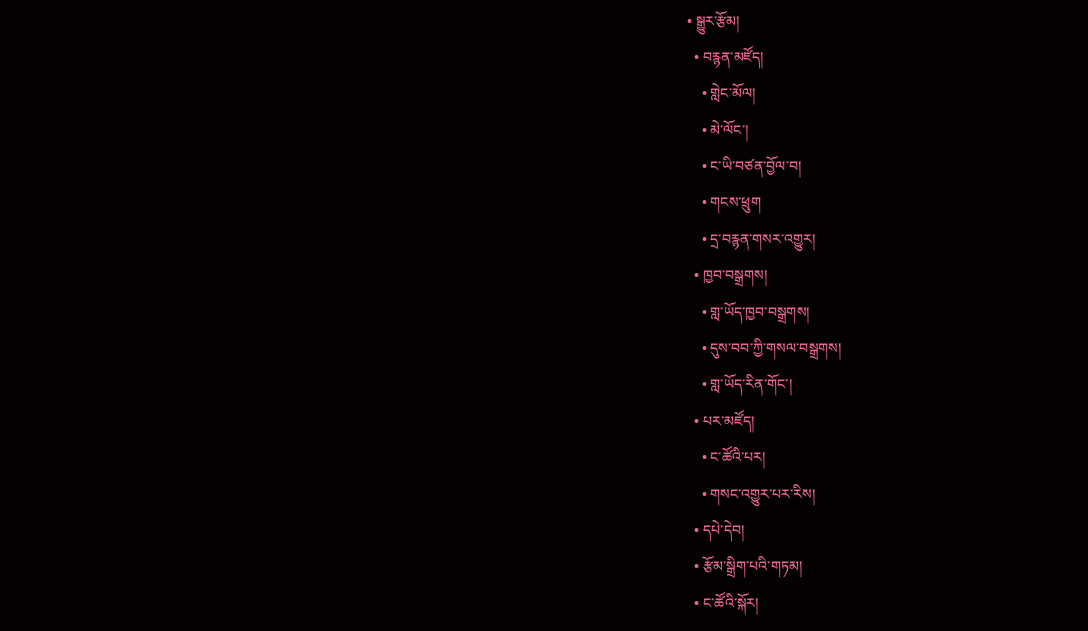• སྒྱུར་རྩོམ།
  • བརྙན་མཛོད།
    • གླེང་མོལ།
    • མེ་ལོང་།
    • ང་ཡི་བཙན་བྱོལ་བ།
    • གངས་ཕྲུག
    • དྲ་བརྙན་གསར་འགྱུར།
  • ཁྱབ་བསྒྲགས།
    • གླ་ཡོད་ཁྱབ་བསྒྲགས།
    • དུས་བབ་ཀྱི་གསལ་བསྒྲགས།
    • གླ་ཡོད་རིན་གོང་།
  • པར་མཛོད།
    • ང་ཚོའི་པར།
    • གསང་འགྱུར་པར་རིས།
  • དཔེ་དེབ།
  • རྩོམ་སྒྲིག་པའི་གཏམ།
  • ང་ཚོའི་སྐོར།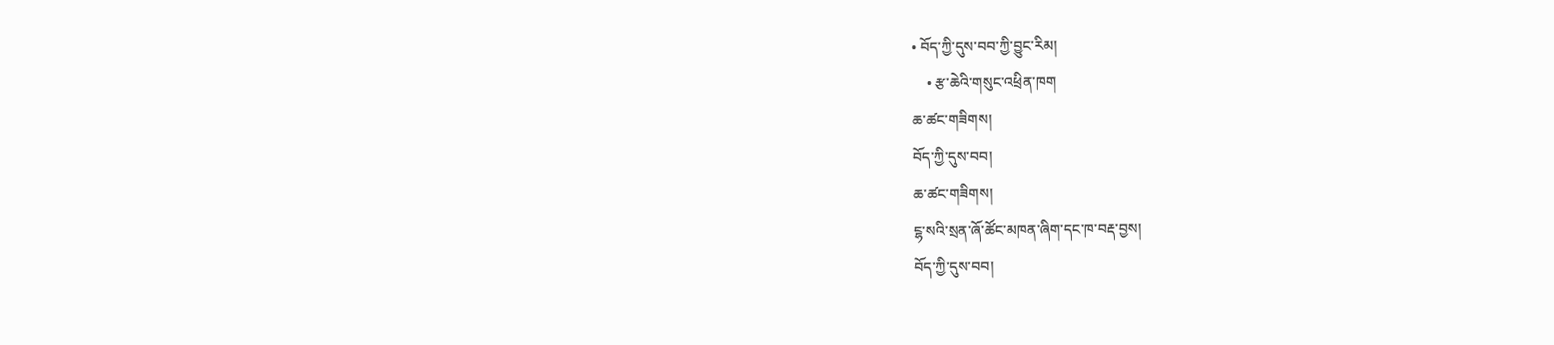• བོད་ཀྱི་དུས་བབ་ཀྱི་བྱུང་རིམ།
    • རྩ་ཆེའི་གསུང་འཕྲིན་ཁག
ཆ་ཚང་གཟིགས།
བོད་ཀྱི་དུས་བབ།
ཆ་ཚང་གཟིགས།
ངྷ་སའི་སྲན་ཞོ་ཚོང་མཁན་ཞིག་དང་ཁ་བརྡ་བྱས།
བོད་ཀྱི་དུས་བབ།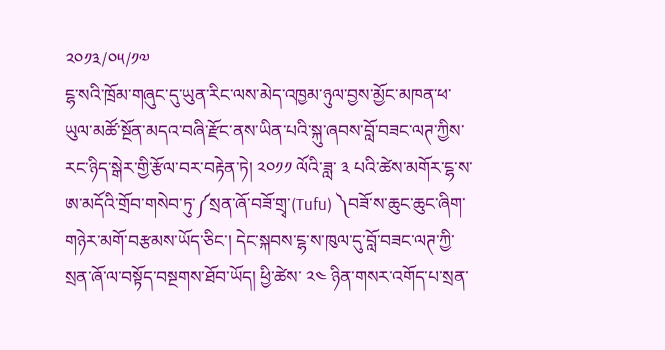༢༠༡༣/༠༥/༡༧
ངྷ་སའི་ཁྲོམ་གཞུང་དུ་ཡུན་རིང་ལས་མེད་འཁྱམ་ཉུལ་བྱས་མྱོང་མཁན་ཕ་ཡུལ་མཚོ་སྔོན་མདའ་བཞི་རྫོང་ནས་ཡིན་པའི་སྐུ་ཞབས་བློ་བཟང་ལཊ་ཀྱིས་རང་ཉིད་སྒེར་གྱི་རྩོལ་བར་བརྟེན་ཏེ། ༢༠༡༡ ལོའི་ཟླ་ ༣ པའི་ཚེས་མགོར་ངྷ་ས་ཨ་མདོའི་གྲོབ་གསེབ་ཏུ་༼སྲན་ཞོ་བཟོ་གྲྭ་(Tufu) ༽བཟོ་ས་ཆུང་ཆུང་ཞིག་གཉེར་མགོ་བརྩམས་ཡོད་ཅིང་། དེང་སྐབས་ངྷ་ས་ཁུལ་དུ་བློ་བཟང་ལཊ་ཀྱི་སྲན་ཞོ་ལ་བསྟོད་བསྔགས་ཐོབ་ཡོད། ཕྱི་ཚེས་ ༢༤ ཉིན་གསར་འགོད་པ་སྲན་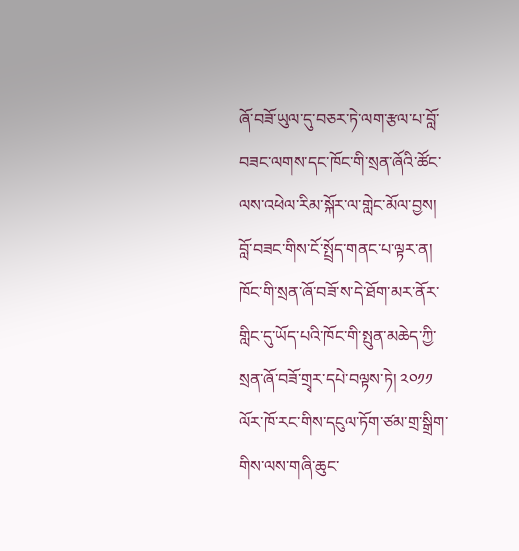ཞོ་བཟོ་ཡུལ་དུ་བཅར་ཏེ་ལག་རྩལ་པ་བློ་བཟང་ལགས་དང་ཁོང་གི་སྲན་ཞོའི་ཚོང་ལས་འཕེལ་རིམ་སྐོར་ལ་གླེང་མོལ་བྱས།
བློ་བཟང་གིས་ངོ་སྤྲོད་གནང་པ་ལྟར་ན། ཁོང་གི་སྲན་ཞོ་བཟོ་ས་དེ་ཐོག་མར་ནོར་གླིང་དུ་ཡོད་པའི་ཁོང་གི་སྤུན་མཆེད་ཀྱི་སྲན་ཞོ་བཟོ་གྲྭར་དཔེ་བལྟས་ཏེ། ༢༠༡༡ ལོར་ཁོ་རང་གིས་དངུལ་ཏོག་ཙམ་གྲ་སྒྲིག་གིས་ལས་གཞི་ཆུང་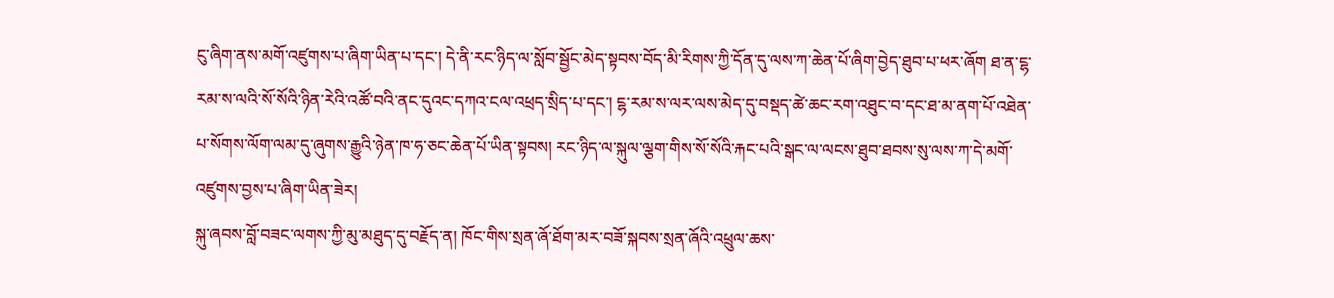ངུ་ཞིག་ནས་མགོ་འཛུགས་པ་ཞིག་ཡིན་པ་དང་། དེ་ནི་རང་ཉིད་ལ་སློབ་སྦྱོང་མེད་སྟབས་བོད་མི་རིགས་ཀྱི་དོན་དུ་ལས་ཀ་ཆེན་པོ་ཞིག་བྱེད་ཐུབ་པ་ཕར་ཞོག ཐ་ན་ངྷ་རམ་ས་ལའི་སོ་སོའི་ཉིན་རེའི་འཚོ་བའི་ནང་དུའང་དཀའ་ངལ་འཕྲད་སྲིད་པ་དང་། ངྷ་རམ་ས་ལར་ལས་མེད་དུ་བསྡད་ཚེ་ཆང་རག་འཐུང་བ་དང་ཐ་མ་ནག་པོ་འཐེན་པ་སོགས་ལོག་ལམ་དུ་ཞུགས་རྒྱུའི་ཉེན་ཁ་ཧ་ཅང་ཆེན་པོ་ཡིན་སྟབས། རང་ཉིད་ལ་སྐུལ་ལྕག་གིས་སོ་སོའི་རྐང་པའི་སྒང་ལ་ལངས་ཐུབ་ཐབས་སུ་ལས་ཀ་དེ་མགོ་འཛུགས་བྱས་པ་ཞིག་ཡིན་ཟེར།
སྐུ་ཞབས་བློ་བཟང་ལགས་ཀྱི་མུ་མཐུད་དུ་བརྗོད་ན། ཁོང་གིས་སྲན་ཞོ་ཐོག་མར་བཟོ་སྐབས་སྲན་ཞོའི་འཕྲུལ་ཆས་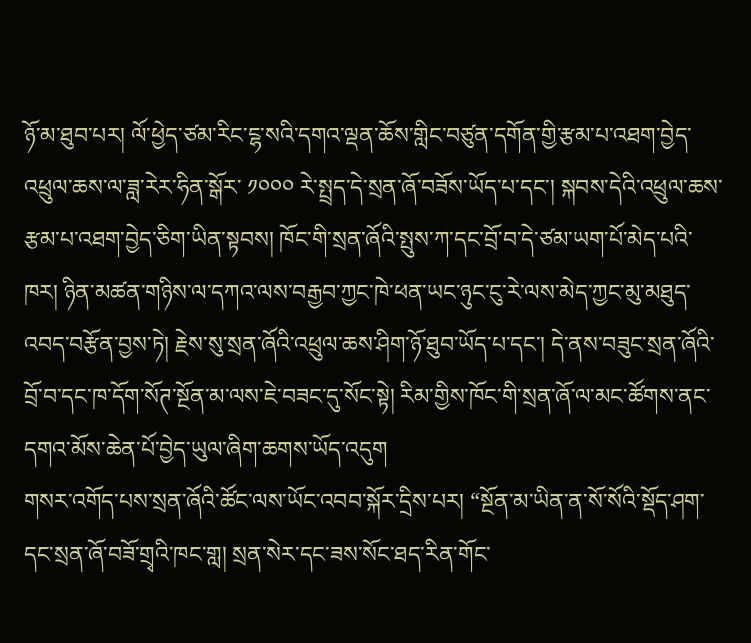ཉོ་མ་ཐུབ་པར། ལོ་ཕྱེད་ཙམ་རིང་ངྷ་སའི་དགའ་ལྡན་ཆོས་གླིང་བཙུན་དགོན་གྱི་རྩམ་པ་འཐག་བྱེད་འཕྲུལ་ཆས་ལ་ཟླ་རེར་ཧིན་སྒོར་ ༡༠༠༠ རེ་སྤྲད་དེ་སྲན་ཞོ་བཟོས་ཡོད་པ་དང་། སྐབས་དེའི་འཕྲུལ་ཆས་རྩམ་པ་འཐག་བྱེད་ཅིག་ཡིན་སྟབས། ཁོང་གི་སྲན་ཞོའི་སྤུས་ཀ་དང་བྲོ་བ་དེ་ཙམ་ཡག་པོ་མེད་པའི་ཁར། ཉིན་མཚན་གཉིས་ལ་དཀའ་ལས་བརྒྱབ་ཀྱང་ཁེ་ཕན་ཡང་ཉུང་ངུ་རེ་ལས་མེད་ཀྱང་མུ་མཐུད་འབད་བརྩོན་བྱས་ཏེ། རྗེས་སུ་སྲན་ཞོའི་འཕྲུལ་ཆས་ཤིག་ཉོ་ཐུབ་ཡོད་པ་དང་། དེ་ནས་བཟུང་སྲན་ཞོའི་བྲོ་བ་དང་ཁ་དོག་སོཊ་སྔོན་མ་ལས་ཇེ་བཟང་དུ་སོང་སྟེ། རིམ་གྱིས་ཁོང་གི་སྲན་ཞོ་ལ་མང་ཚོགས་ནང་དགའ་མོས་ཆེན་པོ་བྱེད་ཡུལ་ཞིག་ཆགས་ཡོད་འདུག
གསར་འགོད་པས་སྲན་ཞོའི་ཚོང་ལས་ཡོང་འབབ་སྐོར་དྲིས་པར། “སྔོན་མ་ཡིན་ན་སོ་སོའི་སྡོད་ཤག་དང་སྲན་ཞོ་བཟོ་གྲྭའི་ཁང་གླ། སྲན་སེར་དང་ཟས་སོང་ཐད་རིན་གོང་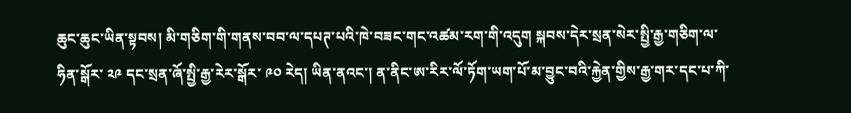ཆུང་ཆུང་ཡིན་སྟབས། མི་གཅིག་གི་གནས་བབ་ལ་དཔཊ་པའི་ཁེ་བཟང་གང་འཚམ་རག་གི་འདུག སྐབས་དེར་སྲན་སེར་སྤྱི་རྒྱ་གཅིག་ལ་ཧིན་སྒོར་ ༢༩ དང་སྲན་ཞོ་སྤྱི་རྒྱ་རེར་སྒོར་ ༩༠ རེད། ཡིན་ནའང་། ན་ནིང་ཨ་རིར་ལོ་ཏོག་ཡག་པོ་མ་བྱུང་བའི་རྐྱེན་གྱིས་རྒྱ་གར་དང་པ་ཀི་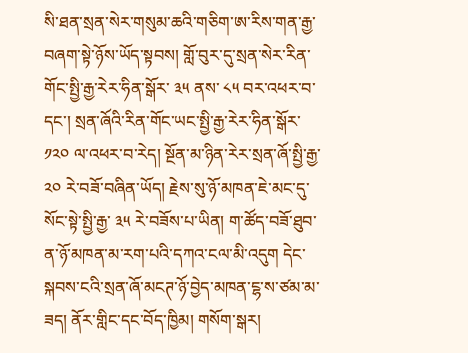སི་ཐན་སྲན་སེར་གསུམ་ཆའི་གཅིག་ཨ་རིས་གན་རྒྱ་བཞག་སྟེ་ཉོས་ཡོད་སྟབས། གློ་བུར་དུ་སྲན་སེར་རིན་གོང་སྤྱི་རྒྱ་རེར་ཧིན་སྒོར་ ༣༥ ནས་ ༨༥ བར་འཕར་བ་དང་། སྲན་ཞོའི་རིན་གོང་ཡང་སྤྱི་རྒྱ་རེར་ཧིན་སྒོར་ ༡༢༠ ལ་འཕར་བ་རེད། སྔོན་མ་ཉིན་རེར་སྲན་ཞོ་སྤྱི་རྒྱ་ ༢༠ རེ་བཟོ་བཞིན་ཡོད། རྗེས་སུ་ཉོ་མཁན་ཇེ་མང་དུ་སོང་སྟེ་སྤྱི་རྒྱ་ ༣༥ རེ་བཟོས་པ་ཡིན། ག་ཚོད་བཟོ་ཐུབ་ན་ཉོ་མཁན་མ་རག་པའི་དཀའ་ངལ་མི་འདུག དེང་སྐབས་ངའི་སྲན་ཞོ་མངཊ་ཉོ་བྱེད་མཁན་ངྷ་ས་ཙམ་མ་ཟད། ནོར་གླིང་དང་བོད་ཁྱིམ། གསོག་སྒར།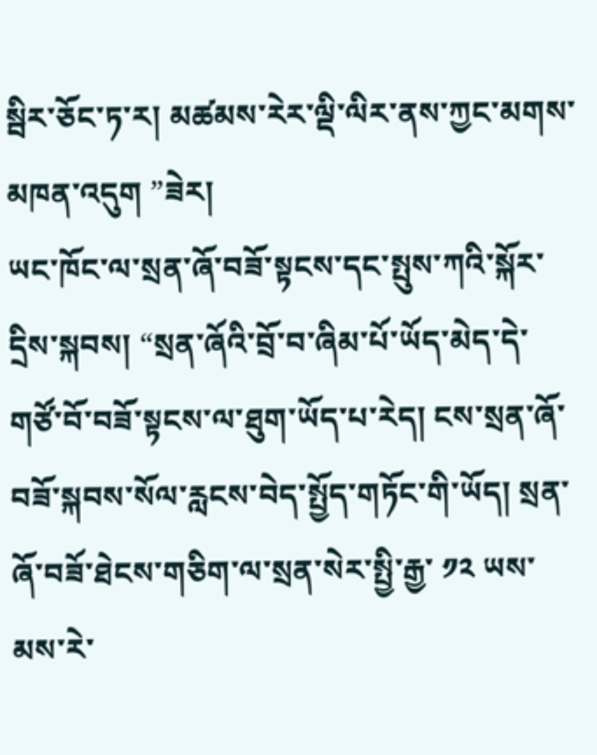སྦིར་ཅོང་ཏ་ར། མཚམས་རེར་ལྡི་ལིར་ནས་ཀྱང་མགས་མཁན་འདུག ”ཟེར།
ཡང་ཁོང་ལ་སྲན་ཞོ་བཟོ་སྟངས་དང་སྤུས་ཀའི་སྐོར་དྲིས་སྐབས། “སྲན་ཞོའི་བྲོ་བ་ཞིམ་པོ་ཡོད་མེད་དེ་གཙོ་བོ་བཟོ་སྟངས་ལ་ཐུག་ཡོད་པ་རེད། ངས་སྲན་ཞོ་བཟོ་སྐབས་སོལ་རླངས་བེད་སྤྱོད་གཏོང་གི་ཡོད། སྲན་ཞོ་བཟོ་ཐེངས་གཅིག་ལ་སྲན་སེར་སྤྱི་རྒྱ་ ༡༢ ཡས་མས་རེ་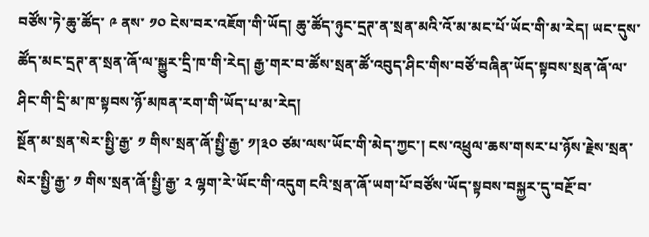བཙོས་ཏེ་ཆུ་ཚོད་ ༩ ནས་ ༡༠ ངེས་བར་འཇོག་གི་ཡོད། ཆུ་ཚོད་ཉུང་དྲཊ་ན་སྲན་མའི་འོ་མ་མང་པོ་ཡོང་གི་མ་རེད། ཡང་དུས་ཚོད་མང་དྲཊ་ན་སྲན་ཞོ་ལ་སྐྱུར་དྲི་ཁ་གི་རེད། རྒྱ་གར་བ་ཚོས་སྲན་ཚོ་འབུད་ཤིང་གིས་བཙོ་བཞིན་ཡོད་སྟབས་སྲན་ཞོ་ལ་ཤིང་གི་དྲི་མ་ཁ་སྟབས་ཉོ་མཁན་རག་གི་ཡོད་པ་མ་རེད།
སྔོན་མ་སྲན་སེར་སྤྱི་རྒྱ་ ༡ གིས་སྲན་ཞོ་སྤྱི་རྒྱ་ ༡།༣༠ ཙམ་ལས་ཡོང་གི་མེད་ཀྱང་། ངས་འཕྲུལ་ཆས་གསར་པ་ཉོས་རྗེས་སྲན་སེར་སྤྱི་རྒྱ་ ༡ གིས་སྲན་ཞོ་སྤྱི་རྒྱ་ ༢ ལྷག་རེ་ཡོང་གི་འདུག ངའི་སྲན་ཞོ་ཡག་པོ་བཙོས་ཡོད་སྟབས་བསྐྱར་དུ་བརྔོ་བ་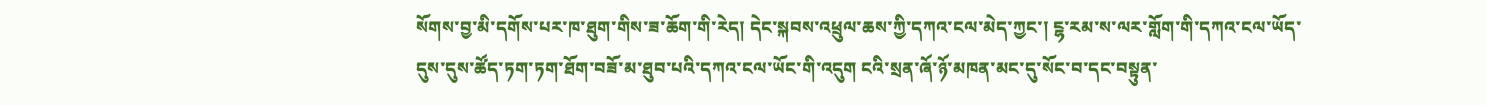སོགས་བྱ་མི་དགོས་པར་ཁ་ཐུག་གིས་ཟ་ཆོག་གི་རེད། དེང་སྐབས་འཕྲུལ་ཆས་ཀྱི་དཀའ་ངལ་མེད་ཀྱང་། ངྷ་རམ་ས་ལར་གློག་གི་དཀའ་ངལ་ཡོད་དུས་དུས་ཚོད་ཏག་ཏག་ཐོག་བཟོ་མ་ཐུབ་པའི་དཀའ་ངལ་ཡོང་གི་འདུག ངའི་སྲན་ཞོ་ཉོ་མཁན་མང་དུ་སོང་བ་དང་བསྟུན་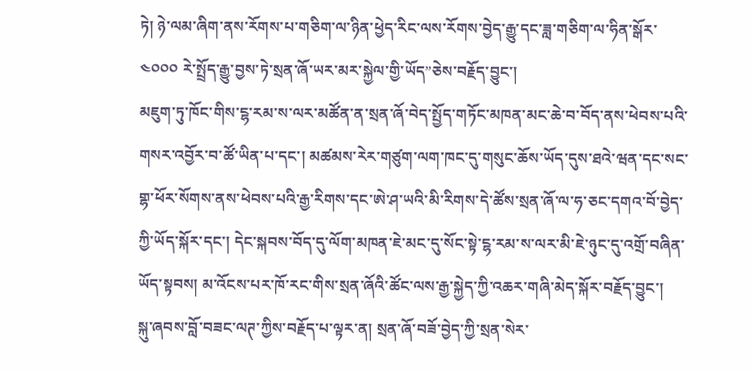ཏེ། ཉེ་ལམ་ཞིག་ནས་རོགས་པ་གཅིག་ལ་ཉིན་ཕྱེད་རིང་ལས་རོགས་བྱེད་རྒྱུ་དང་ཟླ་གཅིག་ལ་ཧིན་སྒོར་ ༤༠༠༠ རེ་སྤྲོད་རྒྱུ་བྱས་ཏེ་སྲན་ཞོ་ཡར་མར་སྐྱེལ་གྱི་ཡོད”ཅེས་བརྗོད་བྱུང་།
མཇུག་ཏུ་ཁོང་གིས་ངྷ་རམ་ས་ལར་མཚོན་ན་སྲན་ཞོ་བེད་སྤྱོད་གཏོང་མཁན་མང་ཆེ་བ་བོད་ནས་ཕེབས་པའི་གསར་འབྱོར་བ་ཚོ་ཡིན་པ་དང་། མཚམས་རེར་གཙུག་ལག་ཁང་དུ་གསུང་ཆོས་ཡོད་དུས་ཐའེ་ཝན་དང་སང་གྷ་ཕོར་སོགས་ནས་ཕེབས་པའི་རྒྱ་རིགས་དང་ཨེ་ཤ་ཡའི་མི་རིགས་དེ་ཚོས་སྲན་ཞོ་ལ་ཧ་ཅང་དགའ་བོ་བྱེད་ཀྱི་ཡོད་སྐོར་དང་། དེང་སྐབས་བོད་དུ་ལོག་མཁན་ཇེ་མང་དུ་སོང་སྟེ་ངྷ་རམ་ས་ལར་མི་ཇེ་ཉུང་དུ་འགྲོ་བཞིན་ཡོད་སྟབས། མ་འོངས་པར་ཁོ་རང་གིས་སྲན་ཞོའི་ཚོང་ལས་རྒྱ་སྐྱེད་ཀྱི་འཆར་གཞི་མེད་སྐོར་བརྗོད་བྱུང་།
སྐུ་ཞབས་བློ་བཟང་ལཊ་ཀྱིས་བརྗོད་པ་ལྟར་ན། སྲན་ཞོ་བཟོ་བྱེད་ཀྱི་སྲན་སེར་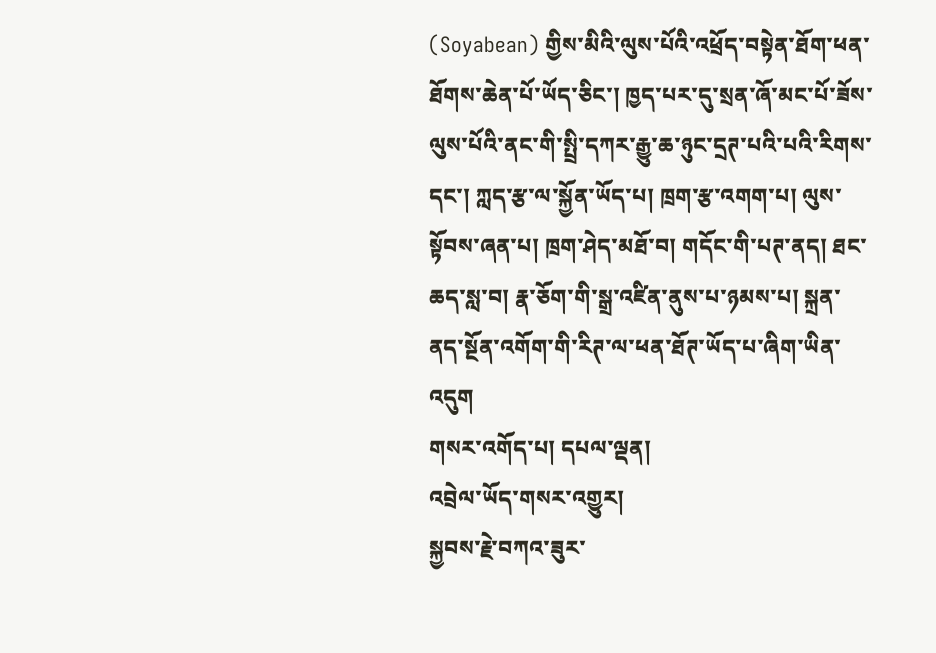(Soyabean) གྱིས་མིའི་ལུས་པོའི་འཕྲོད་བསྟེན་ཐོག་ཕན་ཐོགས་ཆེན་པོ་ཡོད་ཅིང་། ཁྱད་པར་དུ་སྲན་ཞོ་མང་པོ་ཟོས་ལུས་པོའི་ནང་གི་སྤྲི་དཀར་རྒྱུ་ཆ་ཉུང་དྲཊ་པའི་པའི་རིགས་དང་། ཀླད་རྩ་ལ་སྐྱོན་ཡོད་པ། ཁྲག་རྩ་འགག་པ། ལུས་སྟོབས་ཞན་པ། ཁྲག་ཤེད་མཐོ་བ། གདོང་གི་པཊ་ནད། ཐང་ཆད་སླ་བ། རྣ་ཅོག་གི་སྒྲ་འཛིན་ནུས་པ་ཉམས་པ། སྐྲན་ནད་སྔོན་འགོག་གི་རིཊ་ལ་ཕན་ཐོཊ་ཡོད་པ་ཞིག་ཡིན་འདུག
གསར་འགོད་པ། དཔལ་ལྡན།
འབྲེལ་ཡོད་གསར་འགྱུར།
སྐྱབས་རྗེ་བཀའ་ཟུར་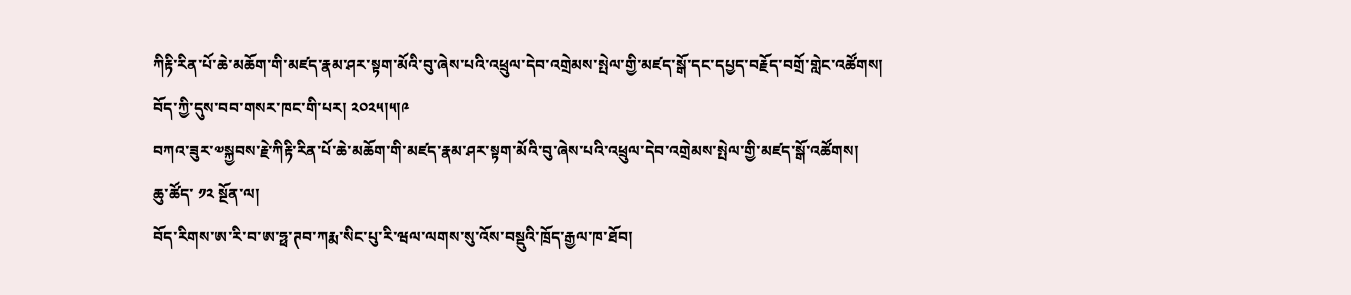ཀིརྟི་རིན་པོ་ཆེ་མཆོག་གི་མཛད་རྣམ་ཤར་སྟག་མོའི་བུ་ཞེས་པའི་འཕྲུལ་དེབ་འགྲེམས་སྤེལ་གྱི་མཛད་སྒོ་དང་དཔྱད་བརྗོད་བགྲོ་གླེང་འཚོགས། བོད་ཀྱི་དུས་བབ་གསར་ཁང་གི་པར། ༢༠༢༥།༥།༩
བཀའ་ཟུར་༧སྐྱབས་རྗེ་ཀིརྟི་རིན་པོ་ཆེ་མཆོག་གི་མཛད་རྣམ་ཤར་སྟག་མོའི་བུ་ཞེས་པའི་འཕྲུལ་དེབ་འགྲེམས་སྤེལ་གྱི་མཛད་སྒོ་འཚོགས།
ཆུ་ཚོད་ ༡༢ སྔོན་ལ།
བོད་རིགས་ཨ་རི་བ་ཨ་ཧྥ་ཊབ་ཀརྨ་སིང་པུ་རི་ཝལ་ལགས་སུ་འོས་བསྡུའི་ཁྲོད་རྒྱལ་ཁ་ཐོབ།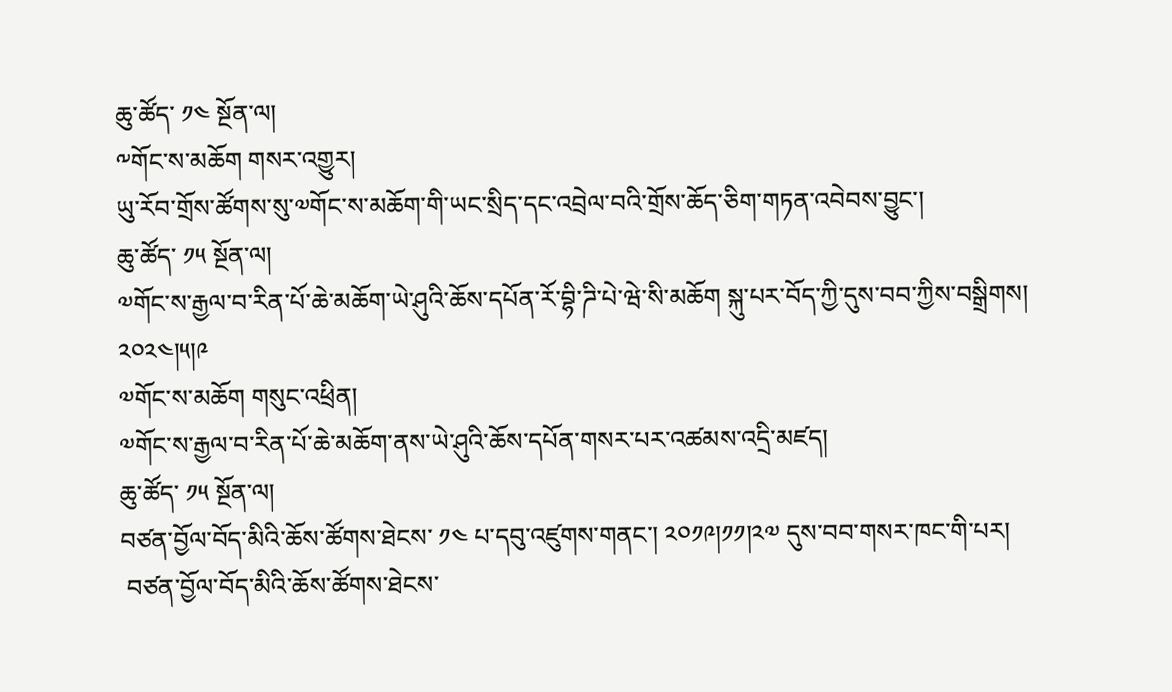ཆུ་ཚོད་ ༡༤ སྔོན་ལ།
༸གོང་ས་མཆོག གསར་འགྱུར།
ཡུ་རོབ་གྲོས་ཚོགས་སུ་༧གོང་ས་མཆོག་གི་ཡང་སྲིད་དང་འབྲེལ་བའི་གྲོས་ཆོད་ཅིག་གཏན་འབེབས་བྱུང་།
ཆུ་ཚོད་ ༡༥ སྔོན་ལ།
༧གོང་ས་རྒྱལ་བ་རིན་པོ་ཆེ་མཆོག་ཡེ་ཤུའི་ཆོས་དཔོན་རོ་བྷི་ཌི་པེ་ཝེ་སི་མཆོག སྐུ་པར་བོད་ཀྱི་དུས་བབ་ཀྱིས་བསྒྲིགས། ༢༠༢༤།༥།༩
༧གོང་ས་མཆོག གསུང་འཕྲིན།
༧གོང་ས་རྒྱལ་བ་རིན་པོ་ཆེ་མཆོག་ནས་ཡེ་ཤུའི་ཆོས་དཔོན་གསར་པར་འཚམས་འདྲི་མཛད།
ཆུ་ཚོད་ ༡༥ སྔོན་ལ།
བཙན་བྱོལ་བོད་མིའི་ཆོས་ཚོགས་ཐེངས་ ༡༤ པ་དབུ་འཛུགས་གནང་། ༢༠༡༩།༡༡།༢༧ དུས་བབ་གསར་ཁང་གི་པར།
 བཙན་བྱོལ་བོད་མིའི་ཆོས་ཚོགས་ཐེངས་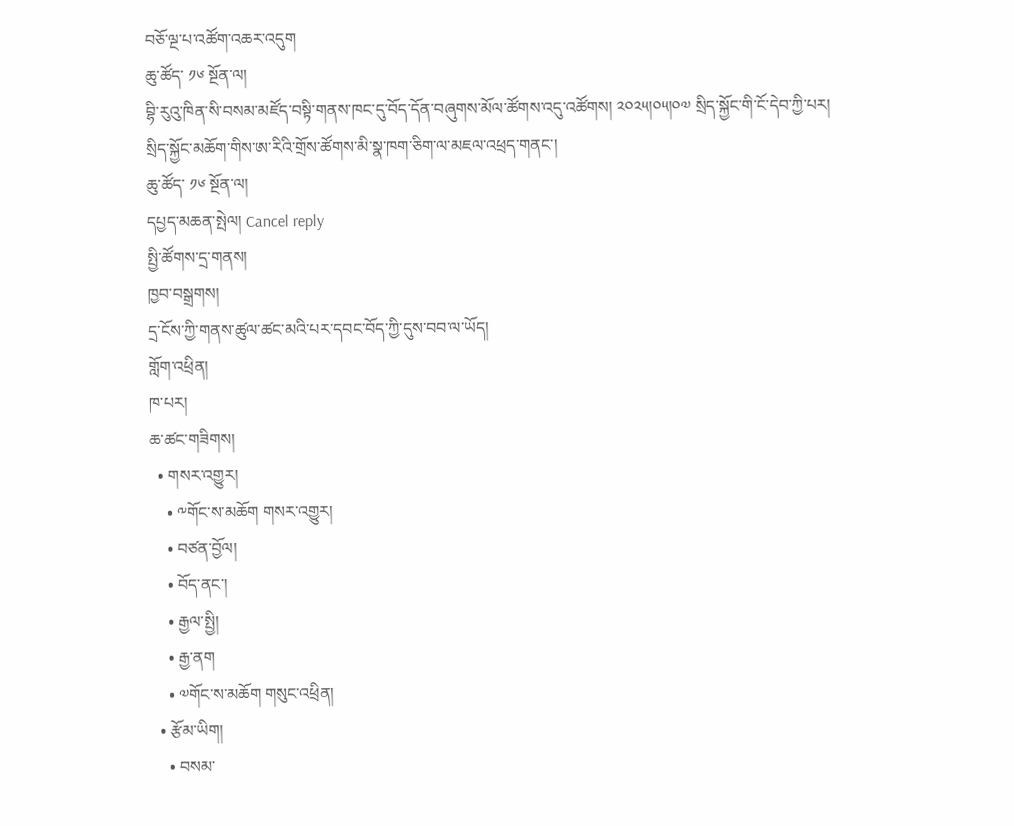བཅོ་ལྔ་པ་འཚོག་འཆར་འདུག
ཆུ་ཚོད་ ༡༦ སྔོན་ལ།
བྷི་རུའུ་ཁིན་སི་བསམ་མཛོད་བསྟི་གནས་ཁང་དུ་བོད་དོན་བཞུགས་མོལ་ཚོགས་འདུ་འཚོགས། ༢༠༢༥།༠༥།༠༧ སྲིད་སྐྱོང་གི་ངོ་དེབ་ཀྱི་པར།
སྲིད་སྐྱོང་མཆོག་གིས་ཨ་རིའི་གྲོས་ཚོགས་མི་སྣ་ཁག་ཅིག་ལ་མཇལ་འཕྲད་གནང་།
ཆུ་ཚོད་ ༡༦ སྔོན་ལ།
དཔྱད་མཆན་སྤེལ། Cancel reply
སྤྱི་ཚོགས་དྲ་གནས།
ཁྱབ་བསྒྲགས།
དྲ་ངོས་ཀྱི་གནས་ཚུལ་ཚང་མའི་པར་དབང་བོད་ཀྱི་དུས་བབ་ལ་ཡོད།
གློག་འཕྲིན།
ཁ་པར།
ཆ་ཚང་གཟིགས།
  • གསར་འགྱུར།
    • ༸གོང་ས་མཆོག གསར་འགྱུར།
    • བཙན་བྱོལ།
    • བོད་ནང་།
    • རྒྱལ་སྤྱི།
    • རྒྱ་ནག
    • ༧གོང་ས་མཆོག གསུང་འཕྲིན།
  • རྩོམ་ཡིག།
    • བསམ་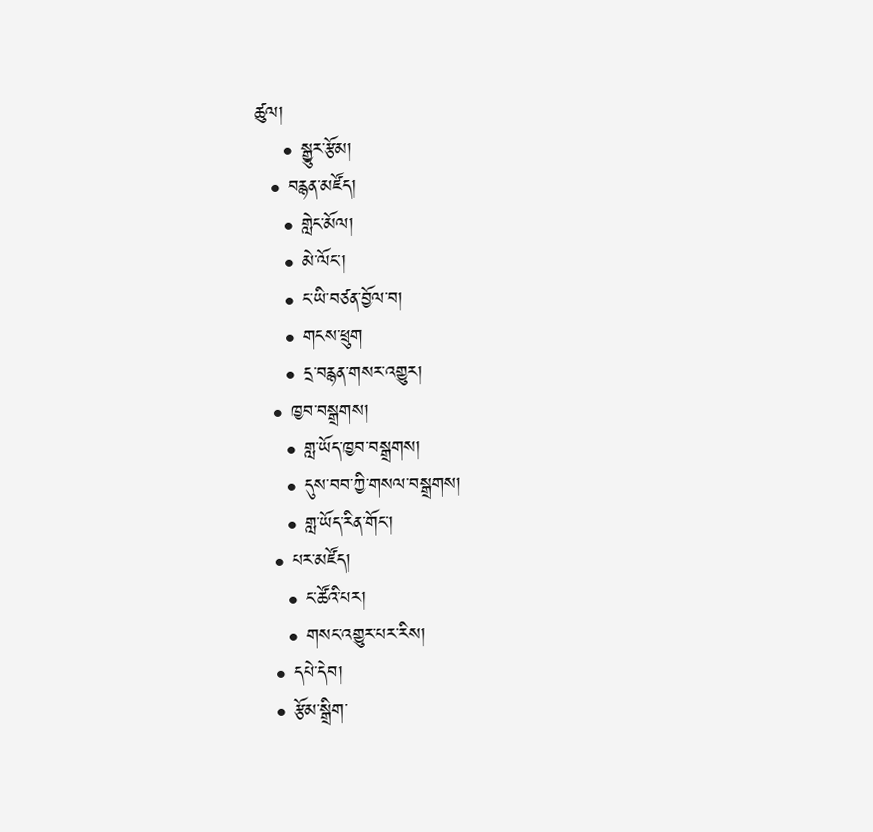ཚུལ།
    • སྒྱུར་རྩོམ།
  • བརྙན་མཛོད།
    • གླེང་མོལ།
    • མེ་ལོང་།
    • ང་ཡི་བཙན་བྱོལ་བ།
    • གངས་ཕྲུག
    • དྲ་བརྙན་གསར་འགྱུར།
  • ཁྱབ་བསྒྲགས།
    • གླ་ཡོད་ཁྱབ་བསྒྲགས།
    • དུས་བབ་ཀྱི་གསལ་བསྒྲགས།
    • གླ་ཡོད་རིན་གོང་།
  • པར་མཛོད།
    • ང་ཚོའི་པར།
    • གསང་འགྱུར་པར་རིས།
  • དཔེ་དེབ།
  • རྩོམ་སྒྲིག་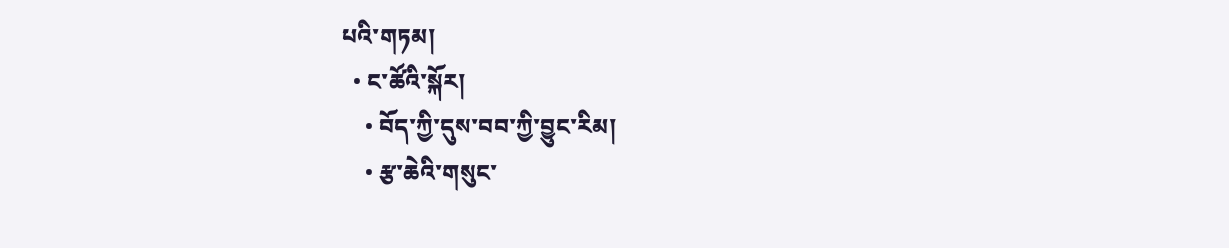པའི་གཏམ།
  • ང་ཚོའི་སྐོར།
    • བོད་ཀྱི་དུས་བབ་ཀྱི་བྱུང་རིམ།
    • རྩ་ཆེའི་གསུང་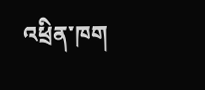འཕྲིན་ཁག